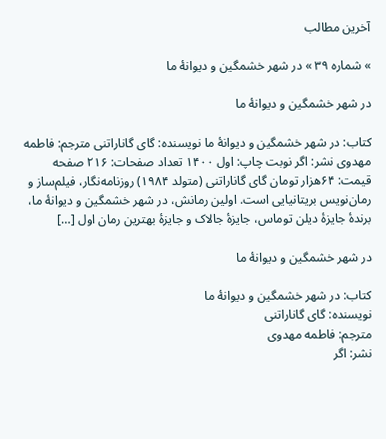آخرین مطالب

» شماره ۳۹ » در شهر خشمگین و دیوانۀ ما

در شهر خشمگین و دیوانۀ ما

کتاب: در شهر خشمگین و دیوانۀ ما نویسنده: گای گاناراتنی مترجم: فاطمه مهدوی نشر: اگر نوبت چاپ: اول ۱۴۰۰ تعداد صفحات: ۲۱۶ صفحه قیمت: ۶۴هزار تومان گای گاناراتنی (متولد ۱۹۸۴) روزنامه‌نگار، فیلم‌ساز و رمان‌نویس بریتانیایی است. اولین رمانش، در شهر خشمگین و دیوانۀ ما، برندۀ جایزۀ دیلن توماس، جایزۀ جالاک و جایزۀ بهترین رمان اول […]

در شهر خشمگین و دیوانۀ ما

کتاب: در شهر خشمگین و دیوانۀ ما
نویسنده: گای گاناراتنی
مترجم: فاطمه مهدوی
نشر: اگر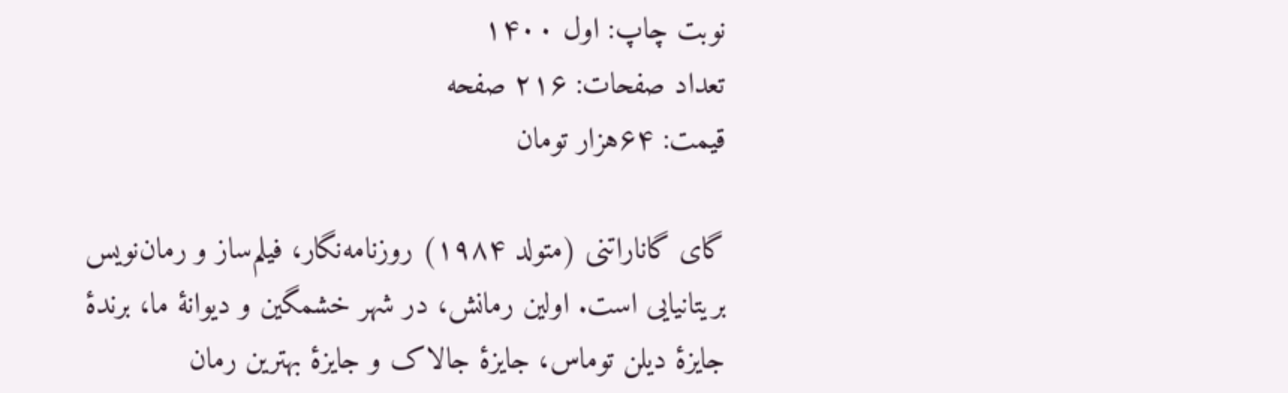نوبت چاپ: اول ۱۴۰۰
تعداد صفحات: ۲۱۶ صفحه
قیمت: ۶۴هزار تومان

گای گاناراتنی (متولد ۱۹۸۴) روزنامه‌نگار، فیلم‌ساز و رمان‌نویس بریتانیایی است. اولین رمانش، در شهر خشمگین و دیوانۀ ما، برندۀ جایزۀ دیلن توماس، جایزۀ جالاک و جایزۀ بهترین رمان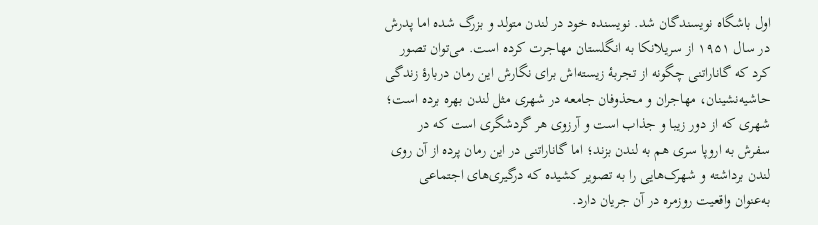اول باشگاه نویسندگان شد. نویسنده خود در لندن متولد و بزرگ شده اما پدرش در سال ۱۹۵۱ از سریلانکا به انگلستان مهاجرت کرده است. می‌توان تصور کرد که گاناراتنی چگونه از تجربۀ زیسته‌اش برای نگارش این رمان دربارۀ زندگی حاشیه‌نشینان، مهاجران و محذوفان جامعه در شهری مثل لندن بهره برده است؛ شهری که از دور زیبا و جذاب است و آرزوی هر گردشگری است که در سفرش به اروپا سری هم به لندن بزند؛ اما گاناراتنی در این رمان پرده از آن روی لندن برداشته و شهرک‌هایی را به تصویر کشیده که درگیری‌های اجتماعی به‌عنوان واقعیت روزمره در آن جریان دارد.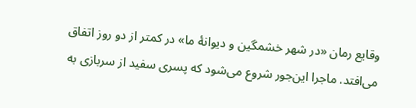وقایع رمان «در شهر خشمگین و دیوانۀ ما» در کمتر از دو روز اتفاق می‌افتد. ماجرا این‌جور شروع می‌شود که پسری سفید از سربازی به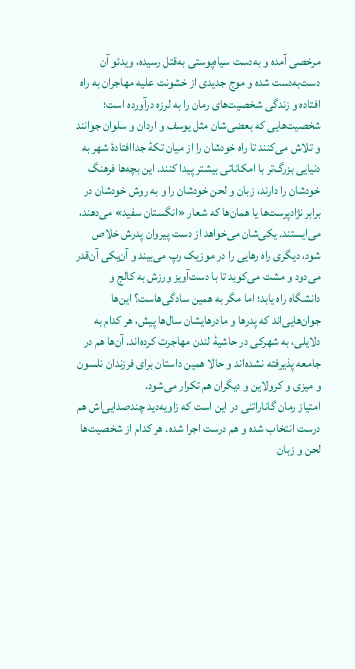مرخصی آمده و به‌دست سیاه‌پوستی به‌قتل رسیده، ویدئو آن دست‌به‌دست شده و موج جدیدی از خشونت علیه مهاجران به‌ راه افتاده و زندگی شخصیت‌های رمان را به لرزه درآورده است؛ شخصیت‌هایی که بعضی‌شان مثل یوسف و اردان و سلوان جوانند و تلاش می‌کنند تا راه خودشان را از میان تکۀ جداافتادۀ شهر به دنیایی بزرگ‌تر با امکاناتی بیشتر پیدا کنند. این بچه‌ها فرهنگ خودشان را دارند، زبان و لحن خودشان را و به روش خودشان در برابر نژادپرست‌ها یا همان‌ها که شعار «انگستان سفید» می‌دهند، می‌ایستند. یکی‌شان می‌خواهد از دست پیروان پدرش خلاص شود، دیگری راه رهایی را در موزیک رپ می‌بیند و آن‌یکی آن‌قدر می‌دود و مشت می‌کوبد تا با دست‌آویز ورزش به کالج و دانشگاه راه یابد؛ اما مگر به همین سادگی‌هاست؟ این‌ها جوان‌هایی‌اند که پدرها و مادرهایشان سال‌ها پیش، هر کدام به دلایلی، به شهرکی در حاشیۀ لندن مهاجرت کرده‌اند. آن‌ها هم در جامعه پذیرفته نشده‌اند و حالا همین داستان برای فرزندان نلسون و میزی و کرولاین و دیگران هم تکرار می‌شود.
امتیاز رمان گاناراتنی در این است که زاویه‌دید چندصدایی‌اش هم درست انتخاب شده و هم درست اجرا شده. هر کدام از شخصیت‌ها لحن و زبان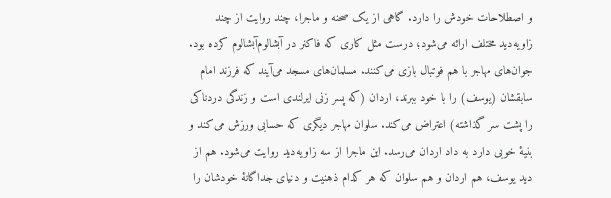و اصطلاحات خودش را دارد. گاهی از یک صحنه و ماجرا، چند روایت از چند زاویه‌دید مختلف ارائه می‌شود؛ درست مثل کاری که فاکنر در آبشالوم‌آبشالوم کرده بود.
جوان‌های مهاجر با هم فوتبال بازی می‌کنند. مسلمان‌های مسجد می‌آیند که فرزند امام سابقشان (یوسف) را با خود ببرند، اردان (که پسر زنی ایرلندی است و زندگی دردناکی را پشت سر گذاشته) اعتراض می‌کند. سلوان مهاجر دیگری که حسابی ورزش می‌کند و بنیۀ خوبی دارد به داد اردان می‌رسد. این ماجرا از سه زاویه‌دید روایت می‌شود. هم از دید یوسف، هم اردان و هم سلوان که هر کدام ذهنیت و دنیای جداگانۀ خودشان را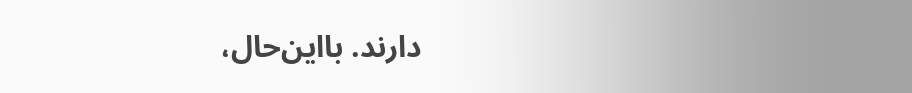دارند. بااین‌حال،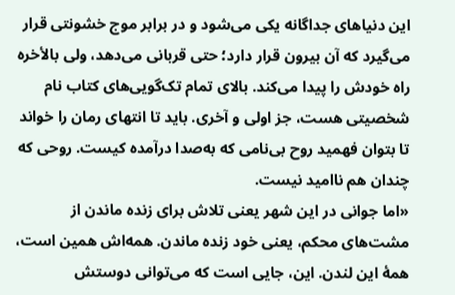این دنیاهای جداگانه یکی می‌شود و در برابر موج خشونتی قرار می‌گیرد که آن بیرون قرار دارد؛ حتی قربانی می‌دهد، ولی بالأخره راه خودش را پیدا می‌کند. بالای تمام تک‌گویی‌های کتاب نام شخصیتی هست، جز اولی و آخری. باید تا انتهای رمان را خواند تا بتوان فهمید روح بی‌نامی که به‌صدا درآمده کیست. روحی که چندان هم ناامید نیست.
«اما جوانی در این شهر یعنی تلاش برای زنده ماندن از مشت‌های محکم، یعنی خود زنده ماندن. همه‌اش همین است، همۀ این لندن. این، جایی است که می‌توانی دوستش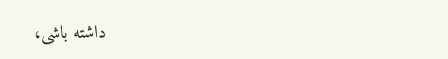داشته باشی،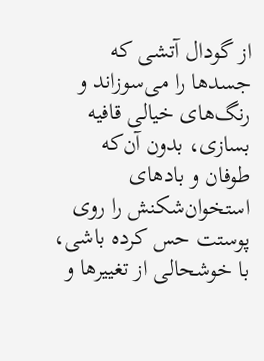از گودال آتشی که جسدها را می‌سوزاند و رنگ‌های خیالی قافیه بسازی، بدون آن‌که طوفان و بادهای استخوان‌شکنش را روی پوستت حس کرده باشی، با خوشحالی از تغییرها و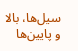سیل‌ها، بالا و پایین‌ها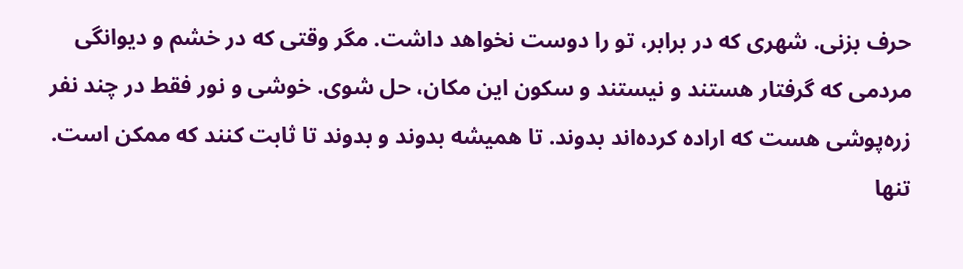حرف بزنی. شهری که در برابر، تو را دوست نخواهد داشت. مگر وقتی که در خشم و دیوانگی مردمی که گرفتار هستند و نیستند و سکون این مکان، حل شوی. خوشی و نور فقط در چند نفر زره‌پوشی هست که اراده کرده‌اند بدوند. تا همیشه بدوند و بدوند تا ثابت کنند که ممکن است. تنها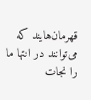قهرمان‌هایند که می‌توانند در انتها ما را نجات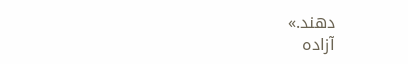دهند.»
آزاده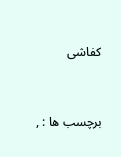کفاشی


برچسب ها : ,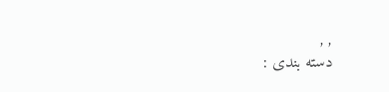, ,
دسته بندی :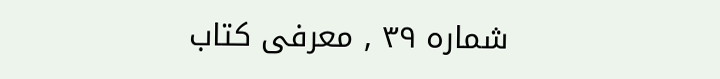شماره ۳۹ , معرفی کتاب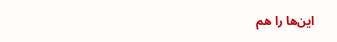این‌ها را هم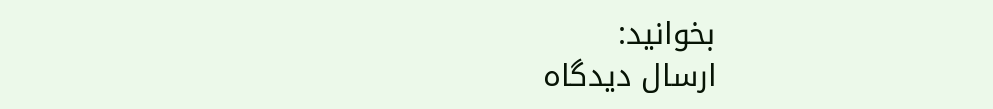بخوانید:
ارسال دیدگاه